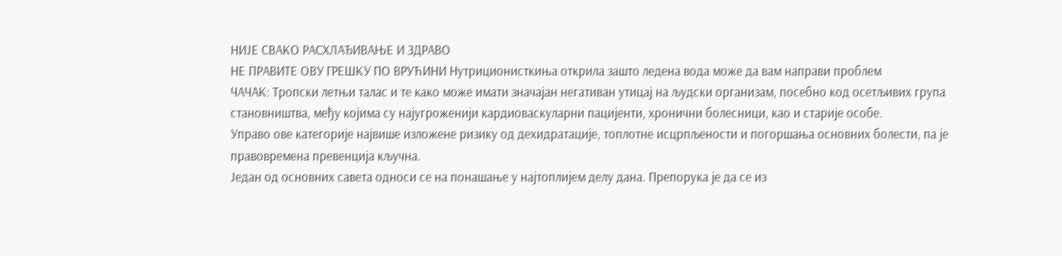НИЈЕ СВАКО РАСХЛАЂИВАЊЕ И ЗДРАВО
НЕ ПРАВИТЕ ОВУ ГРЕШКУ ПО ВРУЋИНИ Нутриционисткиња открила зашто ледена вода може да вам направи проблем
ЧАЧАК: Тропски летњи талас и те како може имати значајан негативан утицај на људски организам, посебно код осетљивих група становништва, међу којима су најугроженији кардиоваскуларни пацијенти, хронични болесници, као и старије особе.
Управо ове категорије највише изложене ризику од дехидратације, топлотне исцрпљености и погоршања основних болести, па је правовремена превенција кључна.
Један од основних савета односи се на понашање у најтоплијем делу дана. Препорука је да се из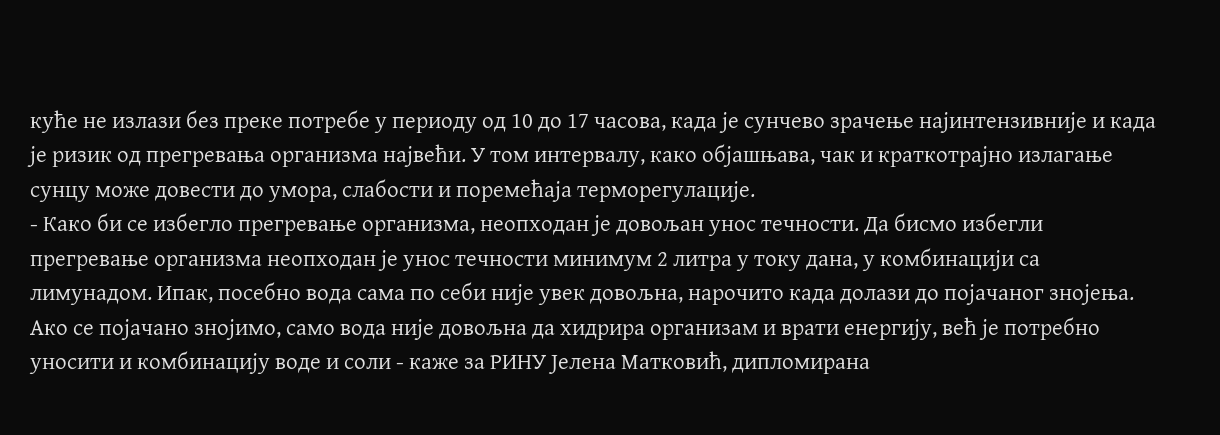куће не излази без преке потребе у периоду од 10 до 17 часова, када је сунчево зрачење најинтензивније и када је ризик од прегревања организма највећи. У том интервалу, како објашњава, чак и краткотрајно излагање сунцу може довести до умора, слабости и поремећаја терморегулације.
- Како би се избегло прегревање организма, неопходан је довољан унос течности. Да бисмо избегли прегревање организма неопходан је унос течности минимум 2 литра у току дана, у комбинацији са лимунадом. Ипак, посебно вода сама по себи није увек довољна, нарочито када долази до појачаног знојења. Ако се појачано знојимо, само вода није довољна да хидрира организам и врати енергију, већ је потребно уносити и комбинацију воде и соли - каже за РИНУ Јелена Матковић, дипломирана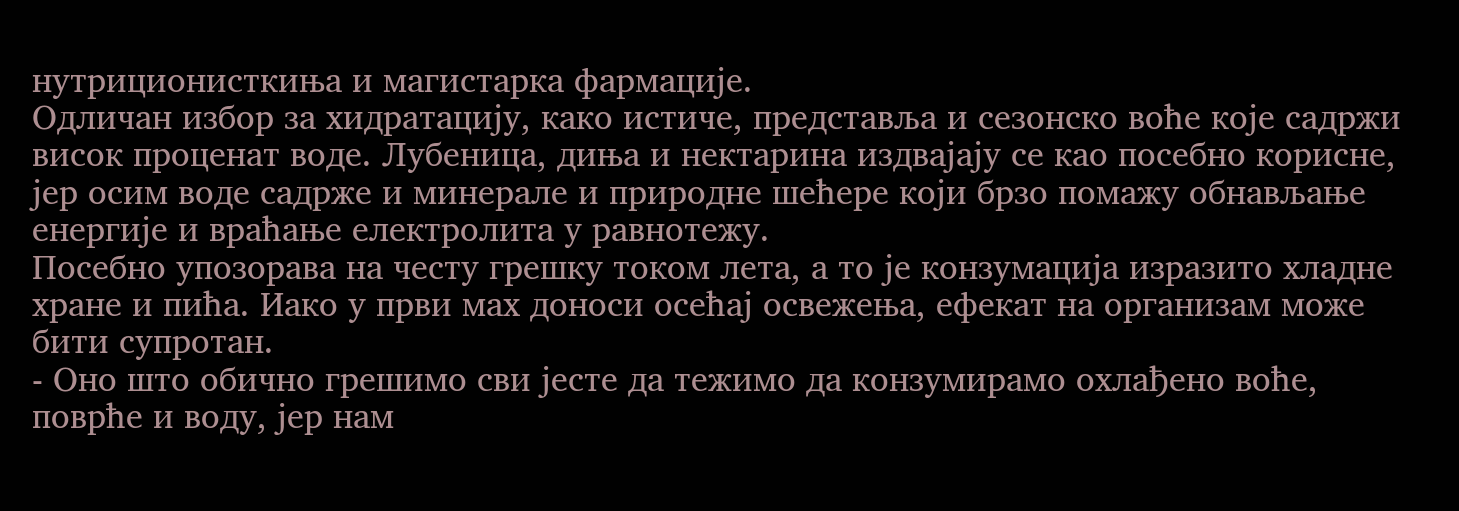нутриционисткиња и магистарка фармације.
Одличан избор за хидратацију, како истиче, представља и сезонско воће које садржи висок проценат воде. Лубеница, диња и нектарина издвајају се као посебно корисне, јер осим воде садрже и минерале и природне шећере који брзо помажу обнављање енергије и враћање електролита у равнотежу.
Посебно упозорава на честу грешку током лета, а то је конзумација изразито хладне хране и пића. Иако у први мах доноси осећај освежења, ефекат на организам може бити супротан.
- Оно што обично грешимо сви јесте да тежимо да конзумирамо охлађено воће, поврће и воду, јер нам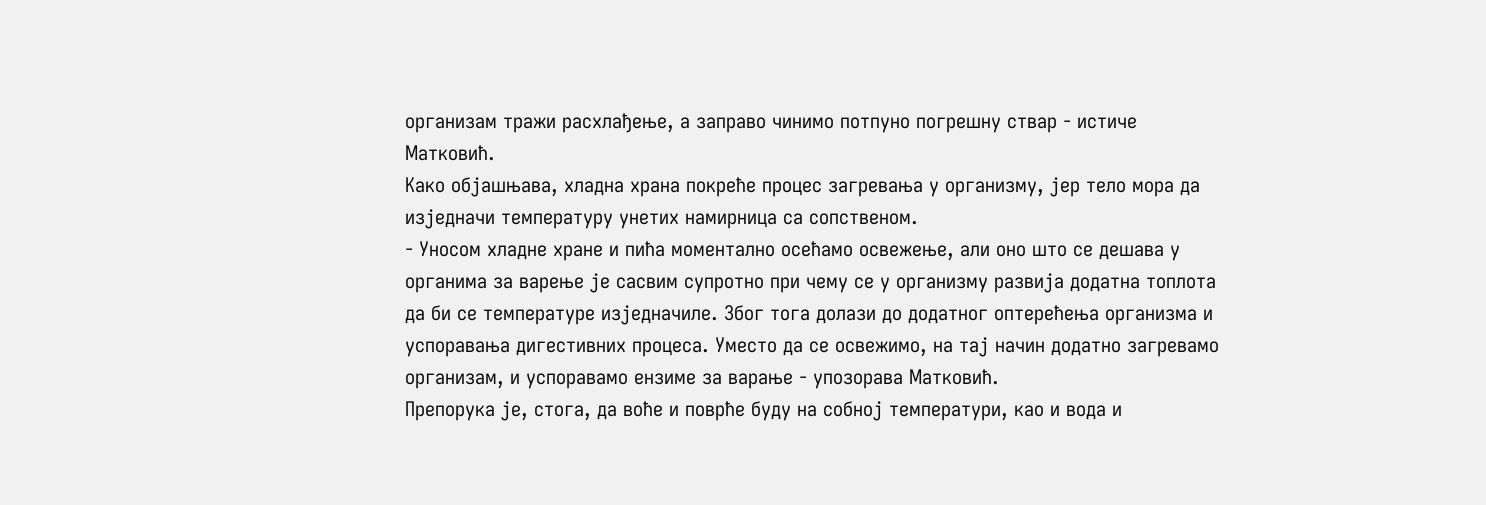организам тражи расхлађење, а заправо чинимо потпуно погрешну ствар - истиче Матковић.
Како објашњава, хладна храна покреће процес загревања у организму, јер тело мора да изједначи температуру унетих намирница са сопственом.
- Уносом хладне хране и пића моментално осећамо освежење, али оно што се дешава у органима за варење је сасвим супротно при чему се у организму развија додатна топлота да би се температуре изједначиле. Због тога долази до додатног оптерећења организма и успоравања дигестивних процеса. Уместо да се освежимо, на тај начин додатно загревамо организам, и успоравамо ензиме за варање - упозорава Матковић.
Препорука је, стога, да воће и поврће буду на собној температури, као и вода и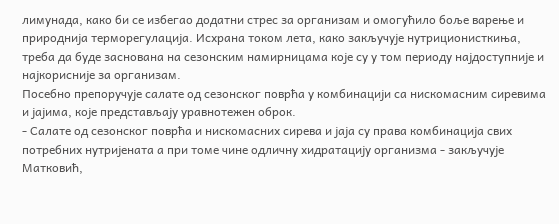лимунада, како би се избегао додатни стрес за организам и омогућило боље варење и природнија терморегулација. Исхрана током лета, како закључује нутриционисткиња, треба да буде заснована на сезонским намирницама које су у том периоду најдоступније и најкорисније за организам.
Посебно препоручује салате од сезонског поврћа у комбинацији са нискомасним сиревима и јајима, које представљају уравнотежен оброк.
- Салате од сезонског поврћа и нискомасних сирева и јаја су права комбинација свих потребних нутријената а при томе чине одличну хидратацију организма - закључује Матковић,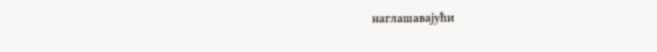наглашавајући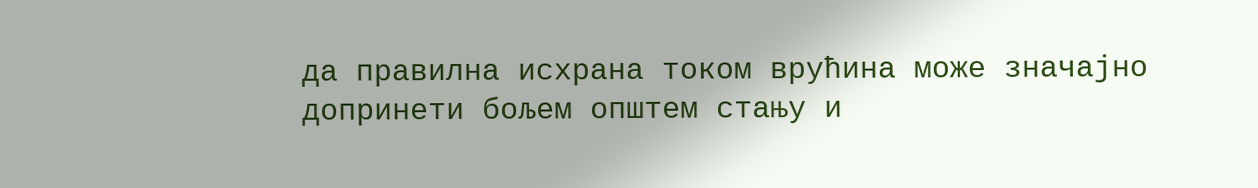да правилна исхрана током врућина може значајно допринети бољем општем стању и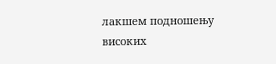лакшем подношењу високих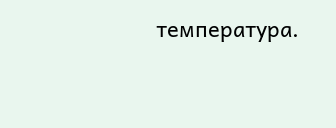температура.